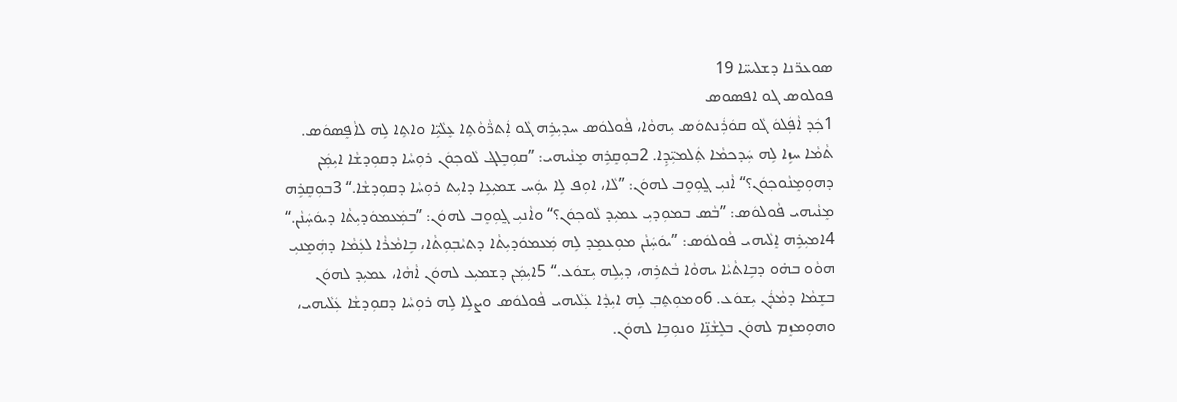ܣܘܥܪ̈ܢܐ ܕܫܠܝܚ̈ܐ 19
ܦܘܠܘܣ ܓܘ ܐܦܣܘܣ
1ܟܲܕ ܐܵܦܲܠܘܿ ܓܵܘ ܩܘܿܪܲܢܬܘܿܣ ܝܼܗܘܵܐ، ܦܵܘܠܘܿܣ ܚܕܝܼܪܹܗ ܓܵܘ ܐܲܬܪ̈ܵܘܵܬܹ‌ܐ ܥܸܠܵܝܹ̈ܐ ܘܐܬܹ‌ܐ ܠܹܗ ܠܐܵܦܸܣܘܿܣ. ܬܵܡܵܐ ܚܙܹܐ ܠܹܗ ܚܲܕܟܡܵܐ ܬܲܠܡܝܼ̈ܕܹܐ. 2ܒܘܼܩܸܪܹܗ ܡܸܢܵܝܗ‌ܝ: ”ܩܘܼܒܸܠܔ ܠܵܘܟ݂ܘܿܢ ܪܘܼܚܵܐ ܕܩܘܼܕܫܵܐ ܐܝܼܡܲܢ ܕܗܘܼܡܸܢܵܘܟ݂ܘܿܢ؟“ ܐܵܢܝܼ ܓ̰ܘܼܘܸܒ ܠܗܘܿܢ: ”ܠܵܐ، ܐܘܼܦ ܠܹܐ ܝܘܲܚ ܫܡܝܼܥܹܐ ܕܐܝܼܬ ܪܘܼܚܵܐ ܕܩܘܼܕܫܵܐ.“ 3ܒܘܼܩܸܪܹܗ ܡܸܢܵܝܗ‌ܝ ܦܵܘܠܘܿܣ: ”ܒܵܣ ܒܡܘܼܕܝܼ ܥܡܝܼܕ ܠܵܘܟ݂ܘܿܢ؟“ ܘܐܵܢܝܼ ܓ̰ܘܼܘܸܒ ܠܗܘܿܢ: ”ܒܡܲܥܡܘܿܕܝܼܬܵ‌ܐ ܕܝܘܿܚܲܢܵܢ.“ 4ܐܡܝܼܪܹܗ ܐܸܠܵܝܗ‌ܝ ܦܵܘܠܘܿܣ: ”ܝܘܿܚܲܢܵܢ ܡܘܼܥܡܸܕ ܠܹܗ ܡܲܥܡܘܿܕܝܼܬܵ‌ܐ ܕܬܝܵܒ݂ܘܼܬܵ‌ܐ، ܒܹܐܡܵܪܵܐ ܠܥܲܡܵܐ ܕܗܲܡܸܢܝܼ ܗܘܵܘ ܒܗ̇ܘ ܕܒܹܐܬܵܝܵܐ ܝܗܘܵܐ ܒܵܬܪܹܗ، ܕܝܼܠܹܗ ܝܼܫܘܿܥ.“ 5ܐܝܼܡܲܢ ܕܫܡܝܼܥ ܠܗܘܿܢ ܐܵܗܵܐ، ܥܡܝܼܕ ܠܗܘܿܢ ܒܫܸܡܵܐ ܕܡܵܪܲܢ ܝܼܫܘܿܥ. 6ܘܡܘܼܬܸܒ݂ ܠܹܗ ܐܝܼܕܵܐ ܥܲܠܵܝܗ‌ܝ ܦܵܘܠܘܿܣ ܘܨܠܹܐ ܠܹܗ ܪܘܼܚܵܐ ܕܩܘܼܕܫܵܐ ܥܲܠܵܝܗ‌ܝ، ܘܗܘܼܡܙܸܡ ܠܗܘܿܢ ܒܠܸܫܵܢܹ̈ܐ ܘܢܘܼܒܹܐ ܠܗܘܿܢ.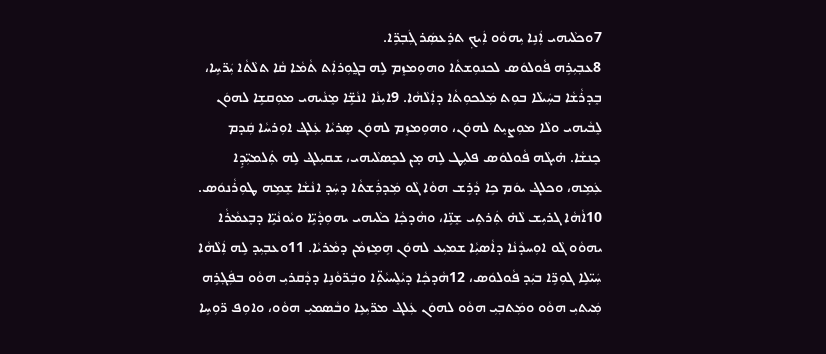7ܘܟܠܵܝܗ‌ܝ ܐܲܢܹܐ ܝܼܗܘܵܘ ܐܲܝܟ݂ ܬܪܸܥܣܲܪ ܓܲܒ݂ܪܹ̈ܐ.
8ܥܒ݂ܝܼܪܹܗ ܦܵܘܠܘܿܣ ܠܟܢܘܼܫܬܵ‌ܐ ܘܗܘܼܡܙܸܡ ܠܹܗ ܒܓ̰ܘܼܪܐܲܬ ܬܵܡܵܐ ܩܵܐ ܬܠܵܬܵ‌ܐ ܝܲܪ̈ܚܹܐ، ܒܸܕܪܵܫܵܐ ܒܚܲܝܠܵܐ ܒܘܼܬ ܡܲܠܟܘܼܬܵ‌ܐ ܕܐܲܠܵܗܵܐ. 9ܐܝܼܢܵܐ ܐܢܵܫܹ̈ܐ ܡܸܢܵܝܗ‌ܝ ܡܘܼܩܫܹܐ ܠܗܘܿܢ ܠܸܒܵܝܗ‌ܝ ܘܠܵܐ ܡܘܼܨܝܸܬ ܠܗܘܿܢ، ܘܗܘܼܡܙܸܡ ܠܗܘܿܢ ܣܸܪܝܵܐ ܥܲܠܔ ܐܘܼܪܚܵܐ ܩܲܕܡ ܟܸܢܫܵܐ. ܗ̇ܝܓܵܗ ܦܵܘܠܘܿܣ ܦܠܝܼܛ ܠܹܗ ܡ̣ܢ ܠܟܸܣܠܵܝܗ‌ܝ، ܫܩܝܼܠܔ ܠܹܗ ܬܲܠܡܝܼ̈ܕܹܐ ܥܲܡܹܗ، ܘܟܠܔ ܝܘܿܡ ܟܹܐ ܕܵܪܹܫ ܗܘܵܐ ܓܵܘ ܡܲܕܪܲܫܬܵ‌ܐ ܕܚܲܕ ܐܢܵܫܵܐ ܫܸܡܹܗ ܛܘܼܪܵܢܘܿܣ. 10ܐܵܗܵܐ ܓܪܝܼܫ ܠܵܗ̇ ܬܲܪܬܹܝ ܫܸܢܹ̈ܐ، ܘܗܵܕܟ݂ܵܐ ܟܠܵܝܗ‌ܝ ܝܗܘܼܕܵܝܹ̈ܐ ܘܝܵܘܢܵܝܹ̈ܐ ܕܒܸܥܡܵܪܵܐ ܝܗܘܵܘ ܓܵܘ ܐܘܼܚܕܵܢܵܐ ܕܐܵܣܝܼܵܐ ܫܡܝܼܥ ܠܗܘܿܢ ܗܹܡܸܙܡܵܢ ܕܡܵܪܝܵܐ. 11ܘܥܒ݂ܝܼܕ ܠܹܗ ܐܲܠܵܗܵܐ ܚܲܝ̈ܠܹܐ ܓܘܼܪܹ̈ܐ ܒܝܲܕ ܦܵܘܠܘܿܣ، 12ܗܵܕܟ݂ܵܐ ܕܝܵܠܸܚܝܵܬܹ̈‌ܐ ܘܒܲܪ̈ܘܵܢܹܐ ܕܕܵܩܪܝܼ ܗܘܵܘ ܒܦܲܓ݂ܪܹܗ ܡܲܝܬ‌ܝܼ ܗܘܵܘ ܘܡܲܬܒ݂ܝܼ ܗܘܵܘ ܠܗܘܿܢ ܥܲܠܔ ܡܪ̈ܝܼܥܹܐ ܘܒܵܣܡܝܼ ܗܘܵܘ، ܘܐܘܼܦ ܪ̈ܘܼܚܹܐ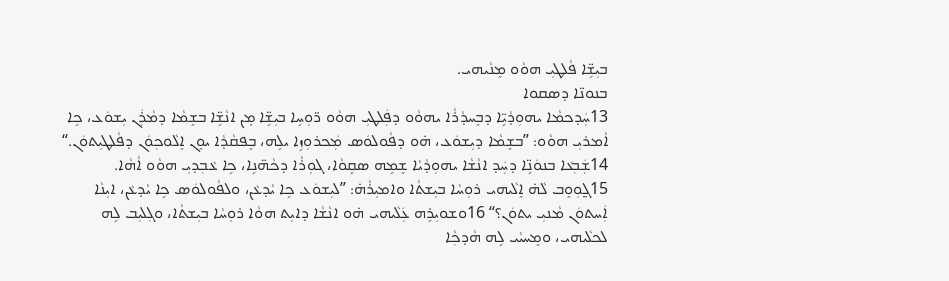ܒܝܼܫܹ̈ܐ ܦܵܠܛܝܼ ܗܘܵܘ ܡܸܢܵܝܗ‌ܝ.
ܒܢܘܢ̈ܐ ܕܣܩܘܐ
13ܚܲܕܟܡܵܐ ܝܗܘܼܕܵܝܹ̈ܐ ܕܒܸܚܕܵܪܵܐ ܝܗܘܵܘ ܕܦܲܠܛܝܼ ܗܘܵܘ ܪ̈ܘܼܚܹܐ ܒܝܼܫܹ̈ܐ ܡ̣ܢ ܐܢܵܫܹ̈ܐ ܒܫܸܡܵܐ ܕܡܵܪܲܢ ܝܼܫܘܿܥ، ܟܹܐ ܐܵܡܪܝܼ ܗܘܵܘ: ”ܒܫܸܡܵܐ ܕܝܼܫܘܿܥ، ܗ̇ܘ ܕܦܵܘܠܘܿܣ ܡܲܟܪܘܼܙܹܐ ܝܠܹܗ، ܒܸܦܩܵܕܵܐ ܝܘܸܢ ܐܸܠܵܘܟ݂ܘܿܢ ܕܦܵܠܛܝܼܬܘܿܢ.“ 14ܫܲܒ݂ܥܵܐ ܒܢܘܿܢܹ̈ܐ ܕܚܲܕ ܐܢܵܫܵܐ ܝܗܘܼܕܵܝܵܐ ܫܸܡܹܗ ܣܩܹܘܵܐ، ܓܘܼܪܵܐ ܕܟܵܗ̈ܢܹܐ، ܟܹܐ ܥܵܒ݂ܕܝܼ ܗܘܵܘ ܐܵܗܵܐ. 15ܓ̰ܘܼܘܸܒ ܠܵܗ̇ ܐܸܠܵܝܗ‌ܝ ܪܘܼܚܵܐ ܒܝܼܫܬܵ‌ܐ ܘܐܡܝܼܪܵܗ̇: ”ܠܝܼܫܘܿܥ ܟܹܐ ܝܵܕܥܵܢ، ܘܠܦܵܘܠܘܿܣ ܟܹܐ ܝܵܕܥܵܢ، ܐܝܼܢܵܐ ܐܲܚܬܘܿܢ ܡܵܢܝܼ ܝܬܘܿܢ؟“ 16ܘܫܘܝܼܪܹܗ ܥܲܠܵܝܗ‌ܝ ܗ̇ܘ ܐܢܵܫܵܐ ܕܐܝܼܬ ܗܘܵܐ ܪܘܼܚܵܐ ܒܝܼܫܬܵ‌ܐ، ܘܓ݂ܠܝܼܒ ܠܹܗ ܠܟܠܵܝܗ‌ܝ، ܘܡܸܚܝܵܝ ܠܹܗ ܗܵܕܟ݂ܵܐ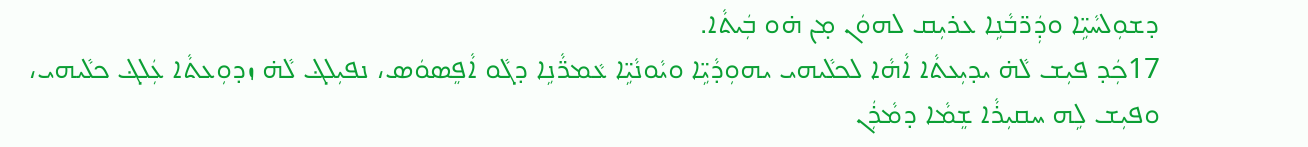ܕܫܘܼܠܚܵܝܹ̈ܐ ܘܕܲܪ̈ܒܵܢܹܐ ܥܪܝܼܩ ܠܗܘܿܢ ܡ̣ܢ ܗ̇ܘ ܒܲܝܬܵ‌ܐ.
17ܟܲܕ ܦܝܼܫ ܠܵܗ̇ ܝܕܝܼܥܬܵ‌ܐ ܐܵܗܵܐ ܠܟܠܵܝܗ‌ܝ ܝܗܘܼܕܵܝܹ̈ܐ ܘܝܵܘܢܵܝܹ̈ܐ ܥܵܡܪ̈ܵܢܹܐ ܕܓܵܘ ܐܵܦܸܣܘܿܣ، ܢܦܝܼܠܔ ܠܵܗ̇ ܙܕܘܼܥܬܵ‌ܐ ܥܲܠܔ ܟܠܵܝܗ‌ܝ، ܘܦܝܼܫ ܠܹܗ ܚܩܝܼܪܵܐ ܫܸܡܵܐ ܕܡܵܪܲܢ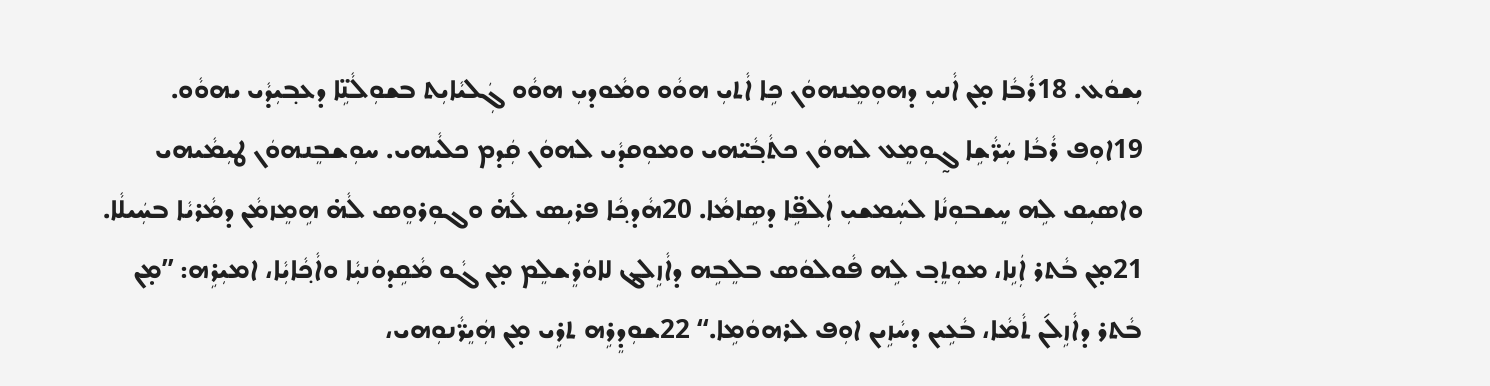ܝܼܫܘܿܥ. 18ܪܵܒܵܐ ܡ̣ܢ ܐܵܢܝܼ ܕܗܘܼܡܸܢܗܘܿܢ ܟܹܐ ܐܵܬ‌ܝܼ ܗܘܵܘ ܘܡܵܘܕܝܼ ܗܘܵܘ ܓܲܠܝܵܐܝܼܬ ܒܫܘܼܠܵܢܹ̈ܐ ܕܥܒ݂ܝܼܕܵܝ ܝܗܘܵܘ. 19ܐܘܼܦ ܪܵܒܵܐ ܚܲܪ̈ܵܫܹܐ ܓ̰ܘܼܡܸܥ ܠܗܘܿܢ ܟܬܵܒ݂ܵܝ̈ܗ‌ܝ ܘܡܘܼܩܕܵܝ ܠܗܘܿܢ ܩܲܕܡ ܟܠܵܝܗ‌ܝ. ܚܘܼܫܒܸܢܗܘܿܢ ܛܝܼܡܵܝܗ‌ܝ ܘܐܣܝܼܩ ܠܹܗ ܚܸܫܒܘܼܢܵܐ ܠܚܲܡܫܝܼ ܐܲܠܦܹ̈ܐ ܕܣܹܐܡܵܐ. 20ܗܵܕܟ݂ܵܐ ܦܪܝܼܣ ܠܵܗ̇ ܘܓܘܼܪܘܸܣ ܠܵܗ̇ ܗܹܡܸܙܡܵܢ ܕܡܵܪܝܵܐ ܒܚܲܝܠܵܐ.
21ܡ̣ܢ ܒܵܬܪ ܐܲܢܹܐ، ܡܘܼܬܸܒ݂ ܠܹܗ ܦܵܘܠܘܿܣ ܒܠܸܒܹܗ ܕܐܵܙܹܠܔ ܠܐܘܿܪܸܫܠܸܡ ܡ̣ܢ ܓܵܘ ܡܵܩܹܕܘܿܢܝܼܵܐ ܘܐܵܟ݂ܵܐܝܼܵܐ، ܐܡܝܼܪܹܗ: ”ܡ̣ܢ ܒܵܬܪ ܕܐܵܙܹܠ݇ܢ ܬܵܡܵܐ، ܒܵܥܹܝܢ ܕܚܵܙܹܝܢ ܐܘܼܦ ܠܪܗܘܿܡܹܐ.“ 22ܫܘܼܕܸܪܹܗ ܬܪܹܝ ܡ̣ܢ ܗܲܝܸܪ̈ܵܢܘܼܗ‌ܝ،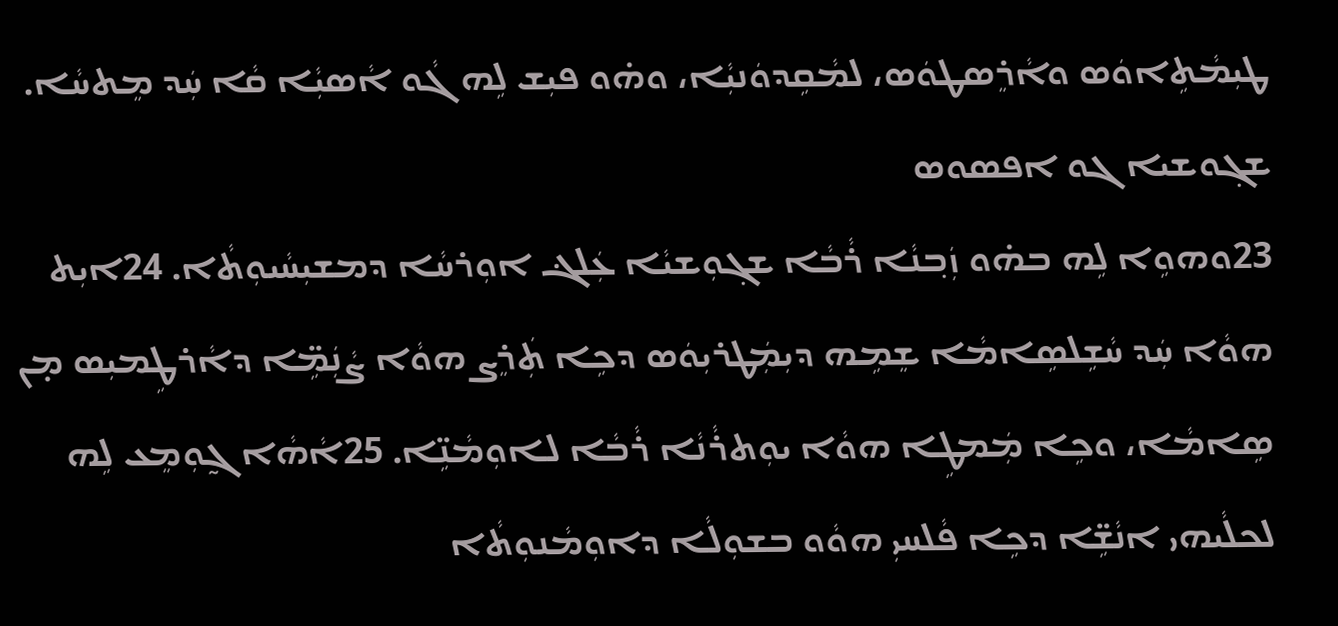ܛܝܼܡܵܬܹܐܘܿܣ ܘܐܵܪܸܣܛܘܿܣ، ܠܡܵܩܹܕܘܿܢܝܼܵܐ، ܘܗ̇ܘ ܦܝܼܫ ܠܹܗ ܓܵܘ ܐܵܣܝܼܵܐ ܩܵܐ ܚܲܕ ܡܸܬܚܵܐ.
ܫܓ݂ܘܫܝܐ ܓܘ ܐܦܣܘܣ
23ܘܗܘܹܐ ܠܹܗ ܒܗ̇ܘ ܙܲܒ݂ܢܵܐ ܪܵܒܵܐ ܫܓ݂ܘܼܫܝܵܐ ܥܲܠܔ ܐܘܼܪܚܵܐ ܕܡܫܝܼܚܵܝܘܼܬܵ‌ܐ. 24ܐܝܼܬ ܗܘܵܐ ܚܲܕ ܚܵܫܹܠܣܹܐܡܵܐ ܫܸܡܹܗ ܕܝܼܡܲܛܪܝܼܘܿܣ ܕܟܹܐ ܬܲܪܸܨ ܗܘܵܐ ܨܵܢܲܡܹ̈ܐ ܕܐܵܪܛܹܡܝܼܣ ܡ̣ܢ ܣܹܐܡܵܐ، ܘܟܹܐ ܡܲܡܛܹܐ ܗܘܵܐ ܝܘܼܬܪܵܢܵܐ ܪܵܒܵܐ ܠܐܘܼܡܵܢܹ̈ܐ. 25ܐܵܗܵܐ ܓ̰ܘܼܡܸܥ ܠܹܗ ܠܟܠܵܝܗ‌ܝ ܐܢܵܫܹ̈ܐ ܕܟܹܐ ܦܵܠܚܝܼ ܗܘܵܘ ܒܫܘܼܠܵܐ ܕܐܘܼܡܵܢܘܼܬܵ‌ܐ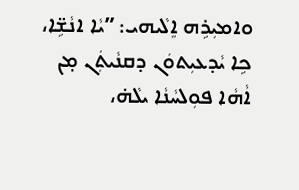ܘܐܡܝܼܪܹܗ ܐܸܠܵܝܗ‌ܝ: ”ܝܵܐ ܐܢܵܫܹ̈ܐ، ܟܹܐ ܝܵܕܥܝܼܬܘܿܢ ܕܩܢܵܝܬܲܢ ܡ̣ܢ ܐܵܗܵܐ ܦܘܼܠܚܵܢܵܐ ܝܠܵܗ̇،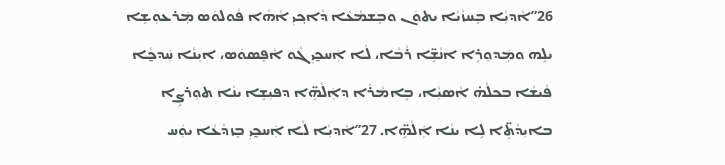26”ܐܵܕܝܼܵܐ ܒܸܚܙܵܝܵܐ ܝܬܘܿܢ ܘܒܸܫܡܵܥܵܐ ܕܵܐܟ݂ܝܼ ܐܵܗܵܐ ܦܵܘܠܘܿܣ ܡܲܪܥܘܼܫܹܐ ܝܠܹܗ ܘܡܲܕܘܼܪܹܐ ܐܢܵܫܹ̈ܐ ܪܵܒܵܐ، ܠܵܐ ܐܲܚܟ̰ܝܼ ܓܵܘ ܐܵܦܸܣܘܿܣ، ܐܝܼܢܵܐ ܚܲܕܟ̰ܵܐ ܦܵܝܫܵܐ ܒܟܠܵܗ̇ ܐܵܣܝܼܵܐ، ܒܹܐܡܵܪܵܐ ܕܐܲܠܵܗܹ̈ܐ ܕܦܝܼܫܹܐ ܝܢܵܐ ܬܘܼܪܨܹܐ ܒܐܝܼܕܵܬܹ̈‌ܐ ܠܹܐ ܝܢܵܐ ܐܲܠܵܗܹ̈ܐ. 27”ܐܵܕܝܼܵܐ ܠܵܐ ܐܲܚܟ̰ܝܼ ܒܸܙܕܵܥܵܐ ܝܘܲܚ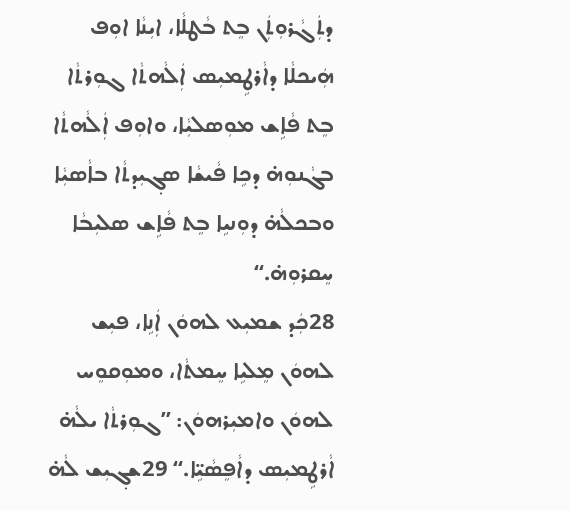ܕܬܲܓܵܪܘܼܬܲܢ ܒܸܬ ܒܵܛܠܵܐ، ܐܝܼܢܵܐ ܐܘܼܦ ܗܲܝܟܠܵܐ ܕܐܵܪܛܹܡܝܼܣ ܐܲܠܵܗܬܵ‌ܐ ܓܘܼܪܬܵ‌ܐ ܒܸܬ ܦܵܐܹܫ ܡܘܼܣܠܝܼܵܐ، ܘܐܘܼܦ ܐܲܠܵܗܬܵ‌ܐ ܒܓܵܢܘܼܗ̇ ܕܟܹܐ ܦܵܝܫܵܐ ܣܓ݂ܝܼܕܬܵ‌ܐ ܒܐܵܣܝܼܵܐ ܘܒܟܠܵܗ̇ ܕܘܼܢܝܹܐ ܒܸܬ ܦܵܐܹܫ ܣܠܝܼܒܵܐ ܚܸܩܪܘܼܗ̇.“
28ܟܲܕ ܫܡܝܼܥ ܠܗܘܿܢ ܐܲܢܹܐ، ܦܝܼܫ ܠܗܘܿܢ ܡܸܠܝܹܐ ܚܸܡܬܵ‌ܐ، ܘܡܘܼܩܘܸܚ ܠܗܘܿܢ ܘܐܡܝܼܪܗܘܿܢ: ”ܓܘܼܪܬܵ‌ܐ ܝܠܵܗ̇ ܐܵܪܛܹܡܝܼܣ ܕܐܵܦܸܣܵܝܹ̈ܐ.“ 29ܫܓ݂ܝܼܫ ܠܵܗ̇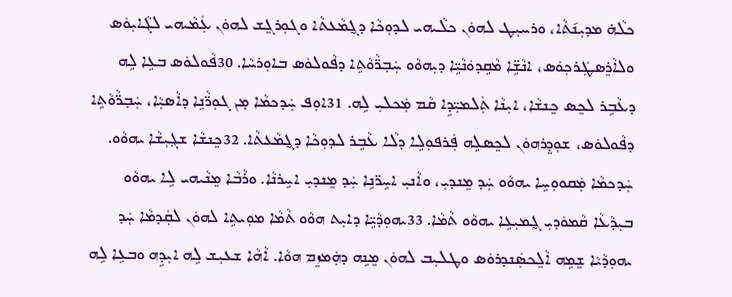ܟܠܵܗ̇ ܡܕܝܼܢ݇ܬܵ‌ܐ، ܘܪܚܝܼܛ ܠܗܘܿܢ ܟܠܵܝܗ‌ܝ ܠܕܘܼܟܵܐ ܕܓ̰ܡܵܥܬܵ‌ܐ ܘܓܘܼܪܓܸܫ ܠܗܘܿܢ ܥܲܡܵܝܗ‌ܝ ܠܓܵܐܝܼܘܿܣ ܘܠܐܵܪܸܣܛܲܪܟ݂ܘܿܣ، ܐܢܵܫܹ̈ܐ ܡܵܩܹܕܘܿܢܵܝܹ̈ܐ ܕܝܼܗܘܵܘ ܚܲܒ݂ܪ̈ܵܘܵܬܹ‌ܐ ܕܦܵܘܠܘܿܣ ܒܐܘܼܪܚܵܐ. 30ܦܵܘܠܘܿܣ ܒܥܹܐ ܠܹܗ ܕܥܵܒܹܪ ܠܟܸܣ ܟܸܢܫܵܐ، ܐܝܼܢܵܐ ܬܲܠܡܝܼ̈ܕܹܐ ܩܵܡ ܡܲܟܠܝܼ ܠܹܗ. 31ܐܘܼܦ ܚܲܕܟܡܵܐ ܡ̣ܢ ܓܘܼܪ̈ܵܢܹܐ ܕܐܵܣܝܼܵܐ، ܚܲܒ݂ܪ̈ܵܘܵܬܹ‌ܐ ܕܦܵܘܠܘܿܣ، ܫܘܼܕܸܪܗܘܿܢ ܠܟܸܣܠܹܗ ܦܲܪܦܘܼܠܹܐ ܕܠܵܐ ܥܵܒܹܪ ܠܕܘܼܟܵܐ ܕܓ̰ܡܵܥܬܵ‌ܐ. 32ܟܸܢܫܵܐ ܫܓ݂ܝܼܫܵܐ ܝܗܘܵܘ. ܚܲܕܟܡܵܐ ܡܲܩܘܘܼܚܹܐ ܝܗܘܵܘ ܚܲܕ ܡܸܢܕܝܼ، ܘܐܵܢܝܼ ܐܚܹܪ̈ܢܹܐ ܚܲܕ ܡܸܢܕܝܼ ܐܚܹܪܢܵܐ. ܘܪܵܒܵܐ ܡܸܢܵܝܗ‌ܝ ܠܹܐ ܝܗܘܵܘ ܒܝܼܕܵܥܵܐ ܩܵܡܘܿܕܝܼ ܓ̰ܡܝܼܥܹܐ ܝܗܘܵܘ ܬܵܡܵܐ. 33ܝܗܘܼܕܵܝܹ̈ܐ ܕܐܝܼܬ ܗܘܵܘ ܬܵܡܵܐ ܡܘܼܝܬܹ‌ܐ ܠܗܘܿܢ ܠܩܲܕܡܵܐ ܚܲܕ ܝܗܘܼܕܵܝܵܐ ܫܸܡܹܗ ܐܵܠܸܟܣܲܢܕܪܘܿܣ ܘܛܠܝܼܒ ܠܗܘܿܢ ܡܸܢܹܗ ܕܗܲܡܙܸܡ ܗܘܵܐ. ܐܵܗܵܐ ܫܥܝܼܫ ܠܹܗ ܐܝܼܕܹܗ ܘܒܥܹܐ ܠܹܗ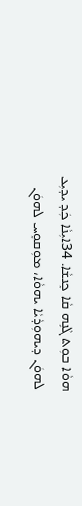ܗܘܵܐ ܒܘܼܬ ܓܵܢܹܗ ܩܵܐ ܟܸܢܫܵܐ. 34ܐܝܼܢܵܐ ܟܲܕ ܝܕܝܼܥ ܠܗܘܿܢ ܕܝܗܘܼܕܵܝܵܐ ܝܗܘܵܐ، ܡܘܼܩܘܸܚ ܠܗܘܿܢ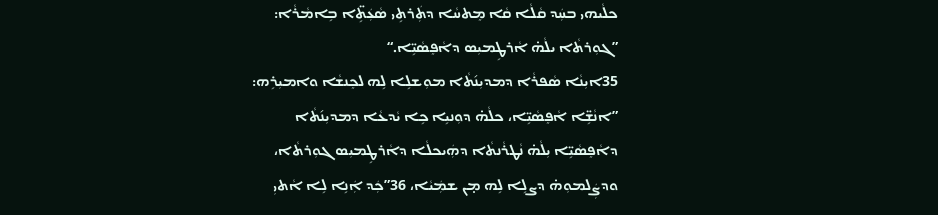ܟܠܵܝܗ‌ܝ ܒܚܲܕ ܩܵܠܵܐ ܩܵܐ ܡܸܬܚܵܐ ܕܬܲܪܬܹܝ ܣܵܥܲܬܹ̈‌ܐ ܒܹܐܡܵܪܵܐ: ”ܓܘܼܪܬܵ‌ܐ ܝܠܵܗ̇ ܐܵܪܛܹܡܝܼܣ ܕܐܵܦܸܣܵܝܹ̈ܐ.“
35ܐܝܼܢܵܐ ܣܵܦܪܵܐ ܕܡܕܝܼܢ݇ܬܵ‌ܐ ܡܘܼܫܠܹܐ ܠܹܗ ܠܟܸܢܫܵܐ ܘܐܡܝܼܪܹܗ: ”ܐܢܵܫܹ̈ܐ ܐܵܦܸܣܵܝܹ̈ܐ، ܟܠܵܗ̇ ܕܘܼܢܝܹܐ ܟܹܐ ܝܵܕܥܵܐ ܕܡܕܝܼܢ݇ܬܵ‌ܐ ܕܐܵܦܸܣܵܝܹ̈ܐ ܝܼܠܵܗ̇ ܢܵܛܪܵܢܬܵ‌ܐ ܕܗܲܝܟܠܵܐ ܕܐܵܪܛܹܡܝܼܣ ܓܘܼܪܬܵ‌ܐ، ܘܕܨܲܠܡܘܼܗ̇ ܕܨܠܹܐ ܠܹܗ ܡ̣ܢ ܫܡܲܝܵܐ، 36”ܟܲܕ ܐܲܢܹܐ ܠܹܐ ܐܵܬ‌ܝܼ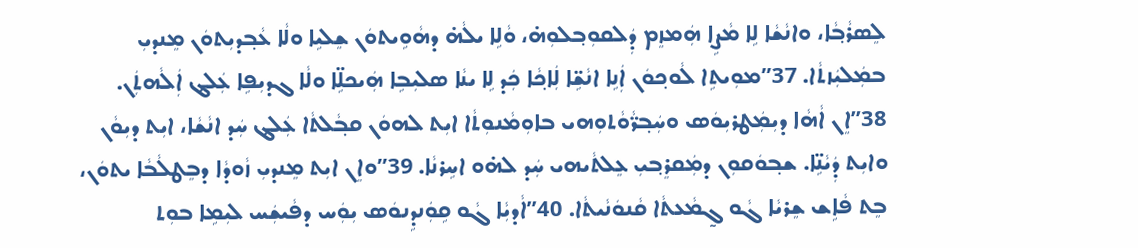ܠܸܣܪܵܒ݂ܵܐ، ܘܐܢܵܫܵܐ ܠܹܐ ܡܵܨܹܐ ܗܲܡܙܸܡ ܕܲܠܩܘܼܒ݂ܠܘܼܗ̇، ܘܵܠܹܐ ܝܠܵܗ̇ ܕܗܵܘܹܝܬܘܿܢ ܫܸܠܝܹܐ ܘܠܵܐ ܥܵܒ݂ܕܝܼܬܘܿܢ ܡܸܢܕܝܼ ܒܡܲܠܝܲܙܬܵ‌ܐ. 37”ܡܘܼܝܬܹ‌ܐ ܠܵܘܟ݂ܘܿܢ ܐܲܢܹܐ ܐܢܵܫܹ̈ܐ ܠܲܐܟ݂ܵܐ ܟܲܕ ܠܹܐ ܝܢܵܐ ܣܠܝܼܒܹܐ ܗܲܝܟܠܹ̈ܐ ܘܠܵܐ ܓܕܝܼܦܹܐ ܥܲܠܔ ܐܲܠܵܗܬܲܢ. 38”ܐܸܢ ܐܵܗܵܐ ܕܝܼܡܲܛܪܝܼܘܿܣ ܘܚܲܒ݂ܪ̈ܵܘܵܬܘܼܗ‌ܝ ܒܐܘܼܡܵܢܘܼܬܵ‌ܐ ܐܝܼܬ ܠܗܘܿܢ ܩܒ݂ܵܠܬܵ‌ܐ ܥܲܠܔ ܚܲܕ ܐܢܵܫܵܐ، ܐܝܼܬ ܕܝܼܘܵܢ ܘܐܝܼܬ ܕܲܝܵܢܹ̈ܐ. ܫܒ݂ܘܿܩܘܼܢ ܕܡܲܩܪܸܒ݂ܝܼ ܥܸܠܬܵܝܗ‌ܝ ܚܲܕ ܠܗ̇ܘ ܐܚܹܪܢܵܐ. 39”ܘܐܸܢ ܐܝܼܬ ܡܸܢܕܝܼ ܙܵܘܕܵܐ ܕܒܸܛܠܵܒܵܐ ܝܬܘܿܢ، ܒܸܬ ܦܵܐܹܫ ܫܸܪܝܵܐ ܓܵܘ ܓ̰ܡܵܥܬܵ‌ܐ ܩܵܢܘܿܢܵܝܬܵ‌ܐ. 40”ܐܵܕܝܼܵܐ ܓܵܘ ܩܹܘܲܢܕܹܢܘܿܣ ܝܼܘܲܚ ܕܦܵܝܫܲܚ ܠܝܼܡܹܐ ܒܘܼܬ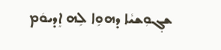ܫܓ݂ܘܼܫܝܵܐ ܕܗܘܹܐ ܠܹܗ ܐܸܕܝܘܿܡ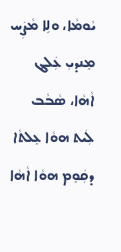ܝܵܘܡܵܐ، ܘܠܹܐ ܡܵܨܲܚ ܡܸܢܕܝܼ ܥܲܠܔ ܐܵܗܵܐ، ܣܵܒܵܒ ܠܲܝܬ ܗܘܵܐ ܥܸܠܬܵ‌ܐ ܕܩܲܘܸܡ ܗܘܵܐ ܐܵܗܵܐ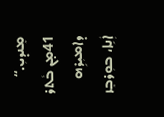ܡܸܢܕܝܼ.“ 41ܡ̣ܢ ܒܵܬܪ ܕܐܡܝܼܪܹܗ ܐܲܢܹܐ، ܒܘܼܪܒܸܙ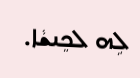ܠܹܗ ܠܟܸܢܫܵܐ.